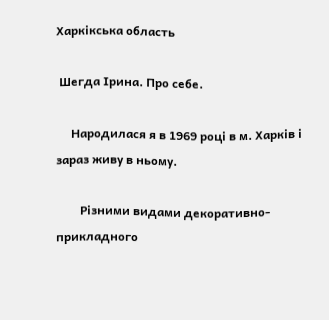Харкікська область

 Шегда Ірина. Про себе.

     Народилася я в 1969 році в м. Харків і зараз живу в ньому.

        Різними видами декоративно-прикладного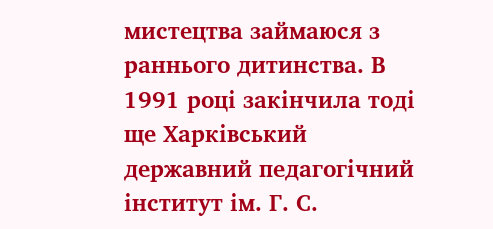мистецтва займаюся з раннього дитинства. В 1991 році закінчила тоді ще Харківський державний педагогічний інститут ім. Г. С.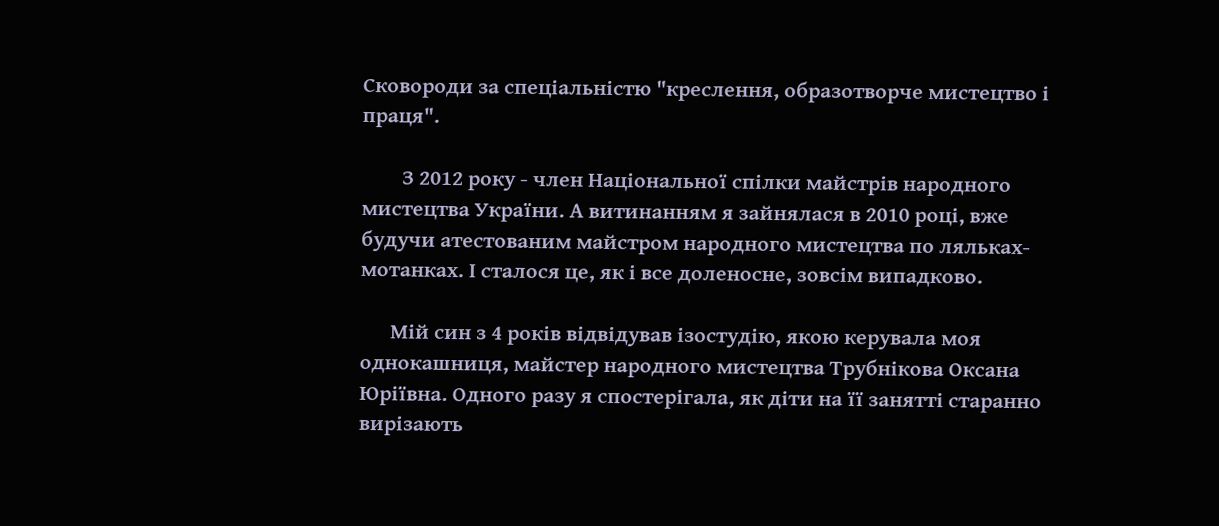Сковороди за спеціальністю "креслення, образотворче мистецтво і праця".

        З 2012 року - член Національної спілки майстрів народного мистецтва України. А витинанням я зайнялася в 2010 році, вже будучи атестованим майстром народного мистецтва по ляльках-мотанках. І сталося це, як і все доленосне, зовсім випадково.

      Мій син з 4 років відвідував ізостудію, якою керувала моя однокашниця, майстер народного мистецтва Трубнікова Оксана Юріївна. Одного разу я спостерігала, як діти на її занятті старанно вирізають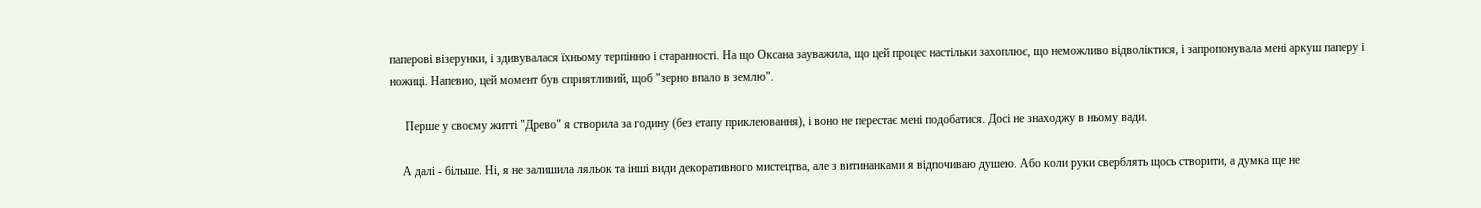паперові візерунки, і здивувалася їхньому терпінню і старанності. На що Оксана зауважила, що цей процес настільки захоплює, що неможливо відволіктися, і запропонувала мені аркуш паперу і ножиці. Напевно, цей момент був сприятливий, щоб "зерно впало в землю".

     Перше у своєму житті "Древо" я створила за годину (без етапу приклеювання), і воно не перестає мені подобатися. Досі не знаходжу в ньому вади.

    А далі - більше. Ні, я не залишила ляльок та інші види декоративного мистецтва, але з витинанками я відпочиваю душею. Або коли руки сверблять щось створити, а думка ще не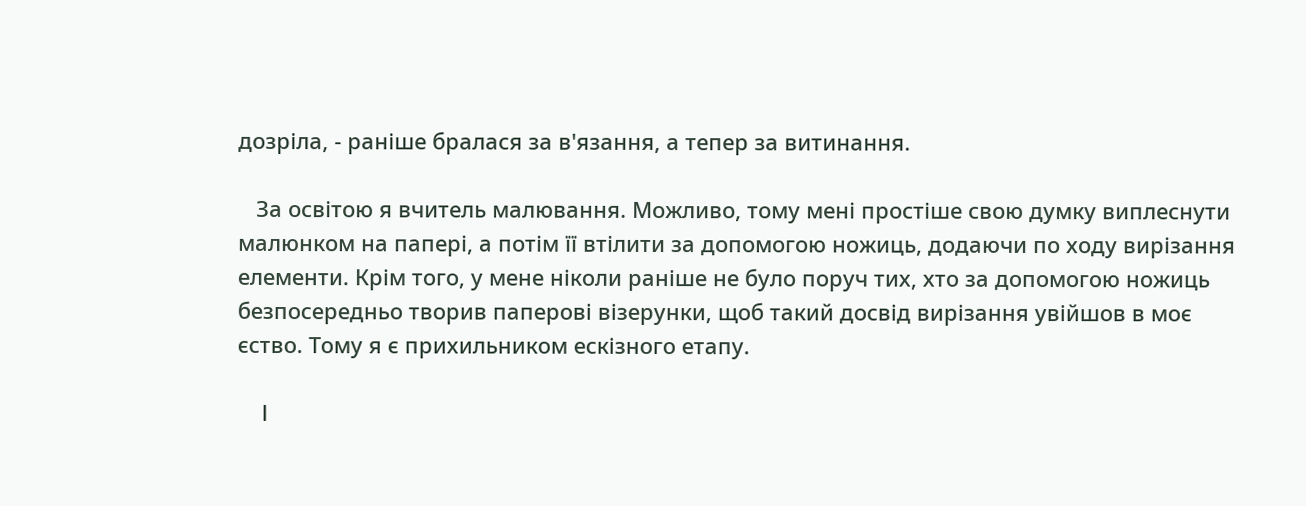дозріла, - раніше бралася за в'язання, а тепер за витинання.

   За освітою я вчитель малювання. Можливо, тому мені простіше свою думку виплеснути малюнком на папері, а потім її втілити за допомогою ножиць, додаючи по ходу вирізання елементи. Крім того, у мене ніколи раніше не було поруч тих, хто за допомогою ножиць безпосередньо творив паперові візерунки, щоб такий досвід вирізання увійшов в моє єство. Тому я є прихильником ескізного етапу.

    І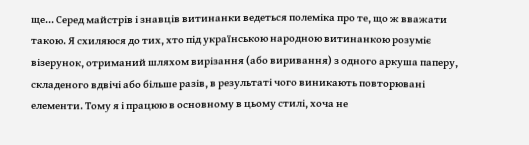ще... Серед майстрів і знавців витинанки ведеться полеміка про те, що ж вважати такою. Я схиляюся до тих, хто під українською народною витинанкою розуміє візерунок, отриманий шляхом вирізання (або виривання) з одного аркуша паперу, складеного вдвічі або більше разів, в результаті чого виникають повторювані елементи. Тому я і працюю в основному в цьому стилі, хоча не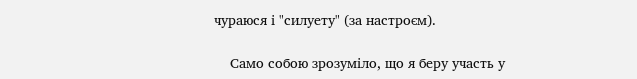чураюся і "силуету" (за настроєм).

    Само собою зрозуміло, що я беру участь у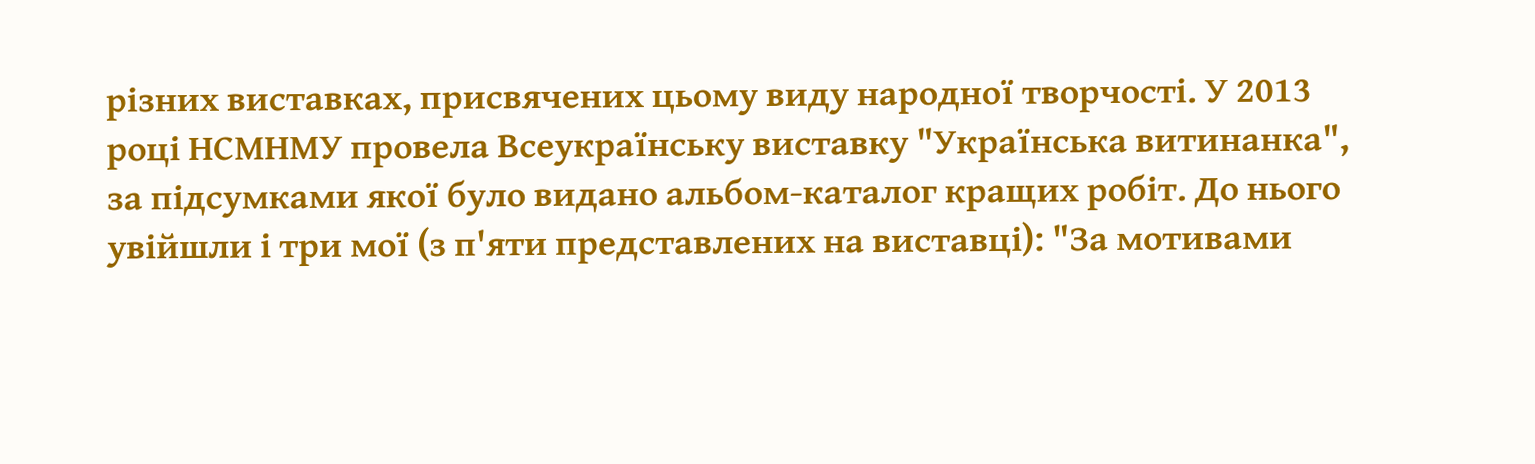різних виставках, присвячених цьому виду народної творчості. У 2013 році НСМНМУ провела Всеукраїнську виставку "Українська витинанка", за підсумками якої було видано альбом-каталог кращих робіт. До нього увійшли і три мої (з п'яти представлених на виставці): "За мотивами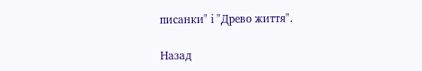писанки" і "Древо життя".

Назад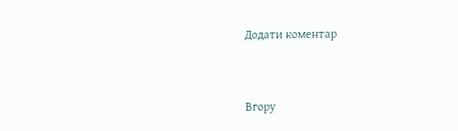Додати коментар


Вгору